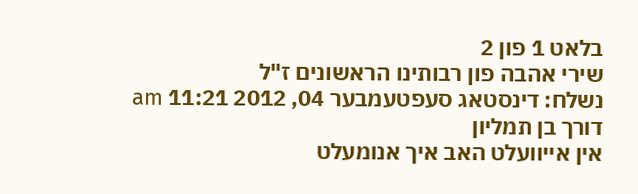בלאט 1 פון 2
שירי אהבה פון רבותינו הראשונים ז"ל
נשלח: דינסטאג סעפטעמבער 04, 2012 11:21 am
דורך בן תמליון
אין אייוועלט האב איך אנומעלט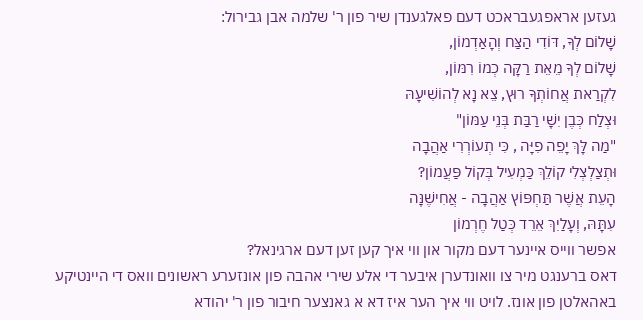געזען אראפגעבראכט דעם פאלגענדן שיר פון ר' שלמה אבן גבירול:
שָׁלוֹם לְךָ, דּוֹדִי הַצַּח וְהָאַדְמוֹן,
שָׁלוֹם לְךָ מֵאֵת רַקָּה כְמוֹ רִמּוֹן,
לִקְרַאת אֲחוֹתְךָ רוּץ, צֵא נָא לְהוֹשִׁיעָהּ
וּצְלַח כְּבֶן יִשָׁי רַבַּת בְּנֵי עַמּוֹן"
"מַה לָּךְ יָפֵה פִיָּה , כִּי תְעוֹרְרִי אַהֲבָה
וּתְצַלְצְלִי קוֹלֵךְ כַּמְעִיל בְּקוֹל פַּעֲמוֹן?
הָעֵת אֲשֶׁר תַּחְפּוֹץ אַהֲבָה - אֲחִישֶׁנָּה
עִתָּהּ, וְעָלַיִךְ אֵרֵד כְּטַל חֶרְמוֹן
אפשר ווייס איינער דעם מקור און ווי איך קען זען דעם ארגינאל?
דאס ברענגט מיר צו וואונדערן איבער די אלע שירי אהבה פון אונזערע ראשונים וואס די היינטיקע באהאלטן פון אונז. לויט ווי איך הער איז דא א גאנצער חיבור פון ר' יהודא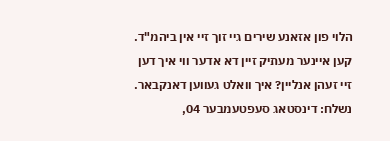הלוי פון אזאנע שירים גיי זוך זיי אין ביהמ"ד. קען איינער מעתיק זיין דא אדער ווי איך דען זיי זעהן אנליין? איך וואלט געווען דאנקבאר.
נשלח: דינסטאג סעפטעמבער 04,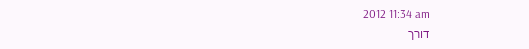2012 11:34 am
דורך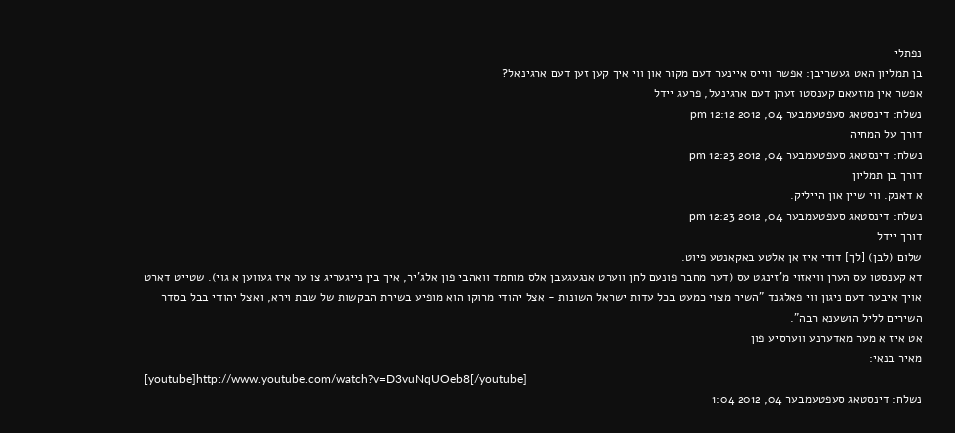נפתלי
בן תמליון האט געשריבן: אפשר ווייס איינער דעם מקור און ווי איך קען זען דעם ארגינאל?
אפשר אין מוזעאם קענסטו זעהן דעם ארגינעל, פרעג יידל
נשלח: דינסטאג סעפטעמבער 04, 2012 12:12 pm
דורך על המחיה
נשלח: דינסטאג סעפטעמבער 04, 2012 12:23 pm
דורך בן תמליון
א דאנק. ווי שיין און הייליק.
נשלח: דינסטאג סעפטעמבער 04, 2012 12:23 pm
דורך יידל
שלום (לבן) [לך] דודי איז אן אלטע באקאנטע פיוט.
דא קענסטו עס הערן וויאזוי מ'זינגט עס (דער מחבר פונעם לחן ווערט אנגעגעבן אלס מוחמד וואהבי פון אלג'יר, איך בין נייגעריג צו ער איז געווען א גוי). שטייט דארט אויך איבער דעם ניגון ווי פאלגנד "השיר מצוי כמעט בכל עדות ישראל השונות - אצל יהודי מרוקו הוא מופיע בשירת הבקשות של שבת וירא, ואצל יהודי בבל בסדר השירים לליל הושענא רבה".
אט איז א מער מאדערנע ווערסיע פון
מאיר בנאי:
[youtube]http://www.youtube.com/watch?v=D3vuNqUOeb8[/youtube]
נשלח: דינסטאג סעפטעמבער 04, 2012 1:04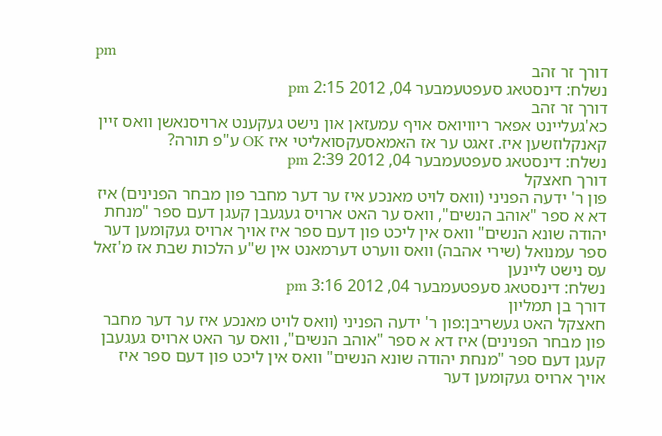pm
דורך זר זהב
נשלח: דינסטאג סעפטעמבער 04, 2012 2:15 pm
דורך זר זהב
כא'געליינט אפאר ריוויואס אויף עמעזאן און נישט געקענט ארויסנאשן וואס זיין קאנקלוזשען איז. זאגט ער אז האמאסעקסואליטי איז OK ע"פ תורה?
נשלח: דינסטאג סעפטעמבער 04, 2012 2:39 pm
דורך חאצקל
פון ר' ידעה הפניני (וואס לויט מאנכע איז ער דער מחבר פון מבחר הפנינים) איז דא א ספר "אוהב הנשים", וואס ער האט ארויס געגעבן קעגן דעם ספר "מנחת יהודה שונא הנשים" וואס אין ליכט פון דעם ספר איז אויך ארויס געקומען דער ספר עמנואל (שירי אהבה) וואס ווערט דערמאנט אין ש"ע הלכות שבת אז מ'זאל עס נישט ליינען
נשלח: דינסטאג סעפטעמבער 04, 2012 3:16 pm
דורך בן תמליון
חאצקל האט געשריבן:פון ר' ידעה הפניני (וואס לויט מאנכע איז ער דער מחבר פון מבחר הפנינים) איז דא א ספר "אוהב הנשים", וואס ער האט ארויס געגעבן קעגן דעם ספר "מנחת יהודה שונא הנשים" וואס אין ליכט פון דעם ספר איז אויך ארויס געקומען דער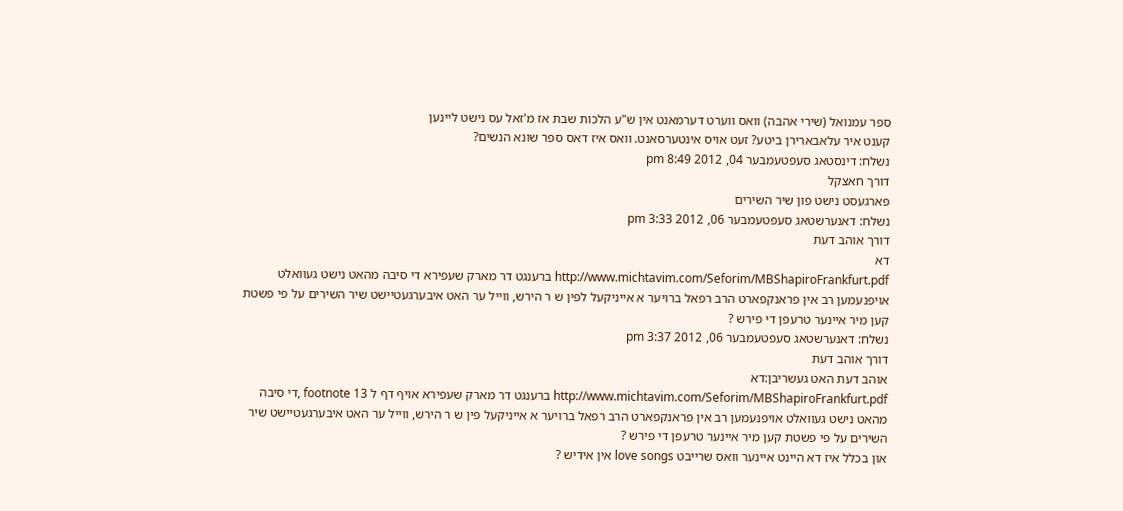ספר עמנואל (שירי אהבה) וואס ווערט דערמאנט אין ש"ע הלכות שבת אז מ'זאל עס נישט ליינען
קענט איר עלאבארירן ביטע? זעט אויס אינטערסאנט. וואס איז דאס ספר שונא הנשים?
נשלח: דינסטאג סעפטעמבער 04, 2012 8:49 pm
דורך חאצקל
פארגעסט נישט פון שיר השירים
נשלח: דאנערשטאג סעפטעמבער 06, 2012 3:33 pm
דורך אוהב דעת
דא
http://www.michtavim.com/Seforim/MBShapiroFrankfurt.pdf ברענגט דר מארק שעפירא די סיבה מהאט נישט געוואלט אויפנעמען רב אין פראנקפארט הרב רפאל ברויער א אייניקעל לפין ש ר הירש, ווייל ער האט איבערגעטיישט שיר השירים על פי פשטת קען מיר איינער טרעפן די פירש ?
נשלח: דאנערשטאג סעפטעמבער 06, 2012 3:37 pm
דורך אוהב דעת
אוהב דעת האט געשריבן:דא
http://www.michtavim.com/Seforim/MBShapiroFrankfurt.pdf ברענגט דר מארק שעפירא אויף דף ל footnote 13 ,די סיבה מהאט נישט געוואלט אויפנעמען רב אין פראנקפארט הרב רפאל ברויער א אייניקעל פין ש ר הירש, ווייל ער האט איבערגעטיישט שיר השירים על פי פשטת קען מיר איינער טרעפן די פירש ?
און בכלל איז דא היינט איינער וואס שרייבט love songs אין אידיש ?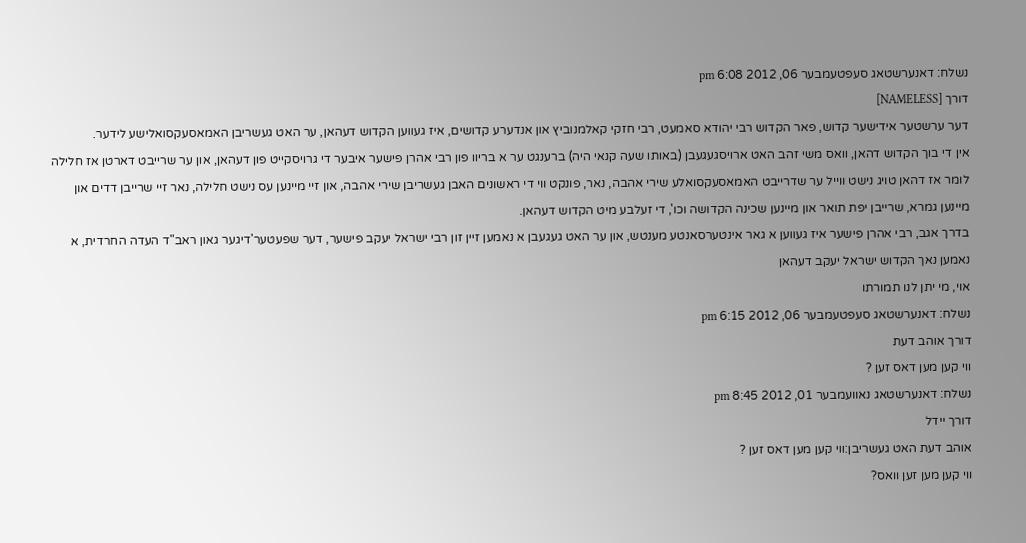נשלח: דאנערשטאג סעפטעמבער 06, 2012 6:08 pm
דורך [NAMELESS]
דער ערשטער אידישער קדוש, פאר הקדוש רבי יהודא סאמעט, רבי חזקי קאלמנוביץ און אנדערע קדושים, איז געווען הקדוש דעהאן, ער האט געשריבן האמאסעקסואלישע לידער.
אין די בוך הקדוש דהאן, וואס משי זהב האט ארויסגעגעבן (באותו שעה קנאי היה) ברענגט ער א בריוו פון רבי אהרן פישער איבער די גרויסקייט פון דעהאן, און ער שרייבט דארטן אז חלילה לומר אז דהאן טויג נישט ווייל ער שדרייבט האמאסעקסואלע שירי אהבה, נאר, פונקט ווי די ראשונים האבן געשריבן שירי אהבה, און זיי מיינען עס נישט חלילה, נאר זיי שרייבן דדים און מיינען גמרא, שרייבן יפת תואר און מיינען שכינה הקדושה וכו', די זעלבע מיט הקדוש דעהאן.
בדרך אגב, רבי אהרן פישער איז געווען א גאר אינטערסאנטע מענטש, און ער האט געגעבן א נאמען זיין זון רבי ישראל יעקב פישער, דער שפעטער'דיגער גאון ראב"ד העדה החרדית, א נאמען נאך הקדוש ישראל יעקב דעהאן
אוי, מי יתן לנו תמורתו
נשלח: דאנערשטאג סעפטעמבער 06, 2012 6:15 pm
דורך אוהב דעת
ווי קען מען דאס זען ?
נשלח: דאנערשטאג נאוועמבער 01, 2012 8:45 pm
דורך יידל
אוהב דעת האט געשריבן:ווי קען מען דאס זען ?
ווי קען מען זען וואס?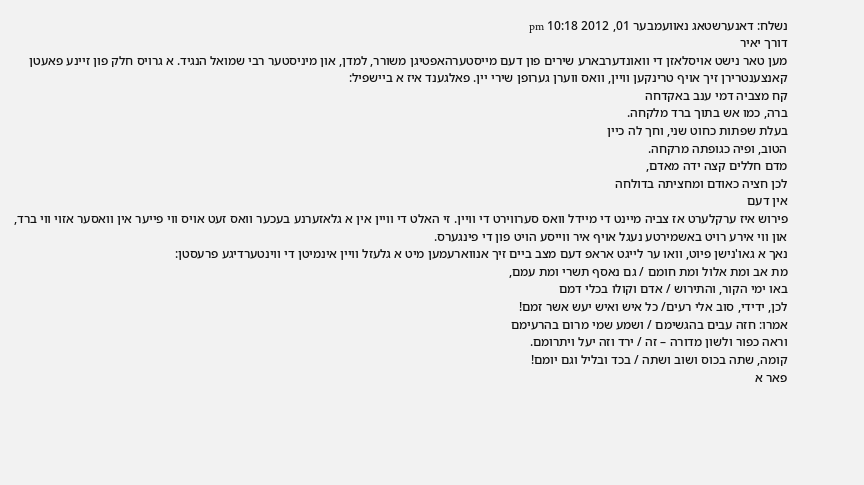נשלח: דאנערשטאג נאוועמבער 01, 2012 10:18 pm
דורך יאיר
מען טאר נישט אויסלאזן די וואונדערבארע שירים פון דעם מייסטערהאפטיגן משורר, למדן, און מיניסטער רבי שמואל הנגיד. א גרויס חלק פון זיינע פאעטן קאנצענטרירן זיך אויף טרינקען וויין, וואס ווערן גערופן שירי יין. פאלגענד איז א ביישפיל:
קח מצביה דמי ענב באקדחה
ברה, כמו אש בתוך ברד מלקחה.
בעלת שפתות כחוט שני, וחך לה כיין
הטוב, ופיה כגופתה מרקחה.
מדם חללים קצה ידה מאדם,
לכן חציה כאודם ומחציתה בדולחה
אין דעם
פירוש איז ערקלערט אז צביה מיינט די מיידל וואס סערווירט די וויין. זי האלט די וויין אין א גלאזערנע בעכער וואס זעט אויס ווי פייער אין וואסער אזוי ווי ברד, און ווי אירע רויט באשמירטע נעגל אויף איר ווייסע הויט פון די פינגערס.
נאך א גאו'נישן פיוט, וואו ער לייגט אראפ דעם מצב ביים זיך אנווארעמען מיט א גלעזל וויין אינמיטן די ווינטערדיגע פרעסטן:
מת אב ומת אלול ומת חומם / גם נאסף תשרי ומת עמם,
באו ימי הקור, והתירוש / אדם וקולו בכלי דמם
לכן, ידידי, סוב אלי רעים/ כל איש ואיש יעש אשר זמם!
אמרו: חזה עבים בהגשימם / ושמע שמי מרום בהרעימם
וראה כפור ולשון מדורה – זה / ירד וזה יעל ויתרומם.
קומה, שתה בכוס ושוב ושתה / בכד ובליל וגם יומם!
פאר א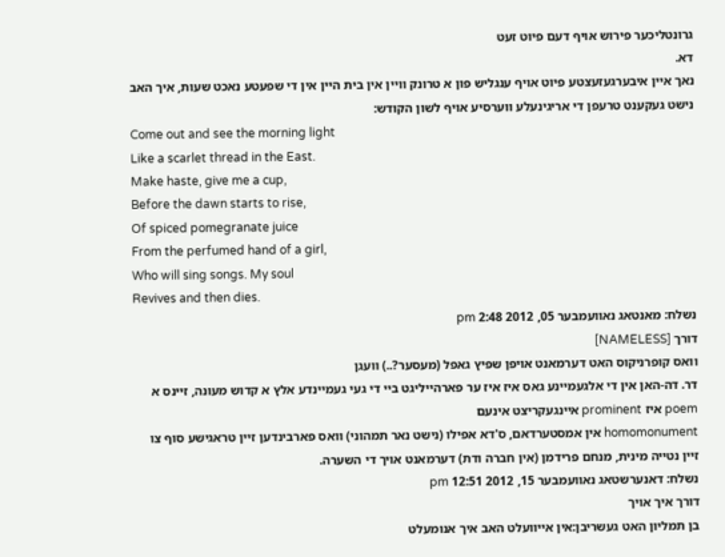גרונטליכער פירוש אויף דעם פיוט זעט
דא.
נאך איין איבערגעזעצטע פיוט אויף ענגליש פון א טרונק וויין אין בית היין אין די שפעטע נאכט שעות, איך האב נישט געקענט טרעפן די אריגינעלע ווערסיע אויף לשון הקודש:
Come out and see the morning light
Like a scarlet thread in the East.
Make haste, give me a cup,
Before the dawn starts to rise,
Of spiced pomegranate juice
From the perfumed hand of a girl,
Who will sing songs. My soul
Revives and then dies.
נשלח: מאנטאג נאוועמבער 05, 2012 2:48 pm
דורך [NAMELESS]
וואס קופרניקוס האט דערמאנט אויפן שפיץ גאפל (מעסער?..) וועגן
דר. דה-האן אין די אלגעמיינע גאס איז איז ער פארהייליגט ביי די געי געמיינדע אלץ א קדוש מעונה, זיינס א poem איז prominent איינגעקריצט אינעם
homomonument אין אמסטערדאם, ס'דא אפילו (נישט נאר תמהוני) וואס פארבינדען זיין טראגישע סוף צו
זיין נטייה מינית, מנחם פרידמן (אין חברה ודת) דערמאנט אויך די השערה.
נשלח: דאנערשטאג נאוועמבער 15, 2012 12:51 pm
דורך איך אויך
בן תמליון האט געשריבן:אין אייוועלט האב איך אנומעלט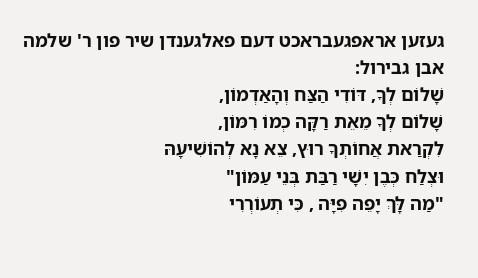געזען אראפגעבראכט דעם פאלגענדן שיר פון ר' שלמה אבן גבירול:
שָׁלוֹם לְךָ, דּוֹדִי הַצַּח וְהָאַדְמוֹן,
שָׁלוֹם לְךָ מֵאֵת רַקָּה כְמוֹ רִמּוֹן,
לִקְרַאת אֲחוֹתְךָ רוּץ, צֵא נָא לְהוֹשִׁיעָהּ
וּצְלַח כְּבֶן יִשָׁי רַבַּת בְּנֵי עַמּוֹן"
"מַה לָּךְ יָפֵה פִיָּה , כִּי תְעוֹרְרִי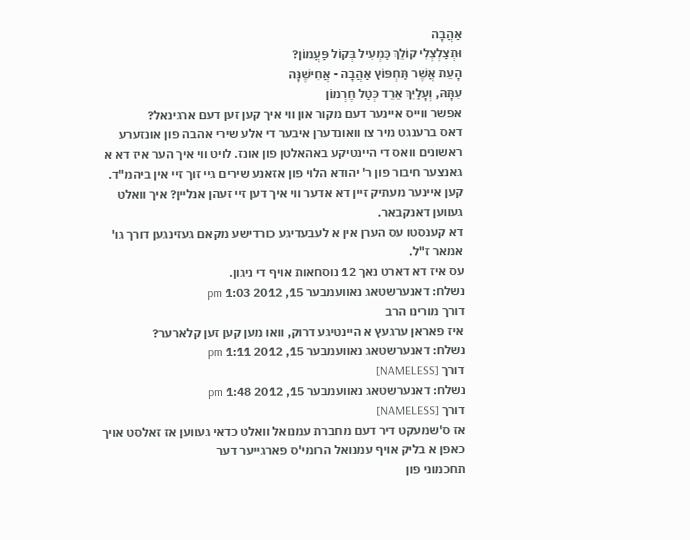אַהֲבָה
וּתְצַלְצְלִי קוֹלֵךְ כַּמְעִיל בְּקוֹל פַּעֲמוֹן?
הָעֵת אֲשֶׁר תַּחְפּוֹץ אַהֲבָה - אֲחִישֶׁנָּה
עִתָּהּ, וְעָלַיִךְ אֵרֵד כְּטַל חֶרְמוֹן
אפשר ווייס איינער דעם מקור און ווי איך קען זען דעם ארגינאל?
דאס ברענגט מיר צו וואונדערן איבער די אלע שירי אהבה פון אונזערע ראשונים וואס די היינטיקע באהאלטן פון אונז. לויט ווי איך הער איז דא א גאנצער חיבור פון ר' יהודא הלוי פון אזאנע שירים גיי זוך זיי אין ביהמ"ד. קען איינער מעתיק זיין דא אדער ווי איך דען זיי זעהן אנליין? איך וואלט געווען דאנקבאר.
דא קענסטו עס הערן אין א לעבעדיגע כורדישע מקאם געזינגען דורך גו' אמאר ז"ל.
עס איז דא דארט נאך 12 נוסחאות אויף די ניגון.
נשלח: דאנערשטאג נאוועמבער 15, 2012 1:03 pm
דורך מורינו הרב
איז פאראן ערגעץ א היינטיגע דרוק, וואו מען קען זען קלארער?
נשלח: דאנערשטאג נאוועמבער 15, 2012 1:11 pm
דורך [NAMELESS]
נשלח: דאנערשטאג נאוועמבער 15, 2012 1:48 pm
דורך [NAMELESS]
אז ס'שמעקט דיר דעם מחברת עמנואל וואלט כדאי געווען אז זאלסט אויך כאפן א בליק אויף עמנואל הרומי'ס פארגייער דער
תחכמוני פון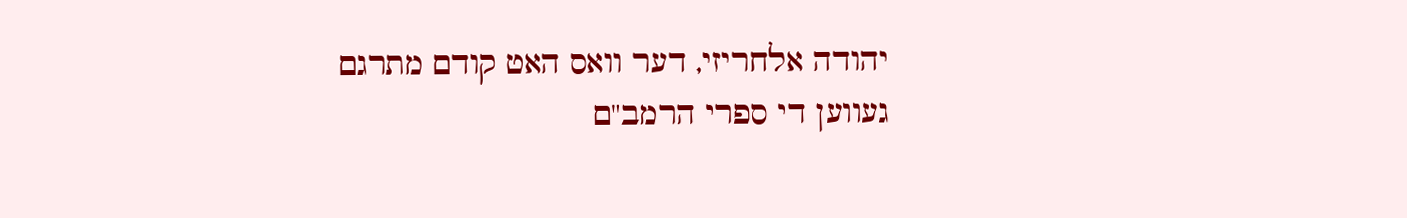יהודה אלחריזי, דער וואס האט קודם מתרגם געווען די ספרי הרמב"ם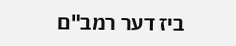ביז דער רמב"ם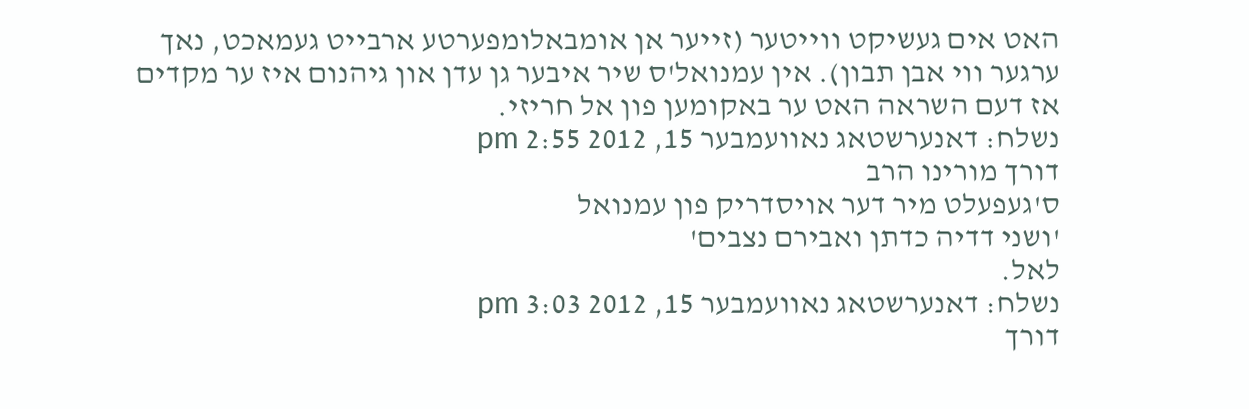האט אים געשיקט ווייטער (זייער אן אומבאלומפערטע ארבייט געמאכט, נאך ערגער ווי אבן תבון). אין עמנואל'ס שיר איבער גן עדן און גיהנום איז ער מקדים אז דעם השראה האט ער באקומען פון אל חריזי.
נשלח: דאנערשטאג נאוועמבער 15, 2012 2:55 pm
דורך מורינו הרב
ס'געפעלט מיר דער אויסדריק פון עמנואל
'ושני דדיה כדתן ואבירם נצבים'
לאל.
נשלח: דאנערשטאג נאוועמבער 15, 2012 3:03 pm
דורך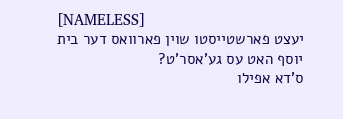[NAMELESS]
יעצט פארשטייסטו שוין פארוואס דער בית יוסף האט עס גע'אסר'ט?
ס'דא אפילו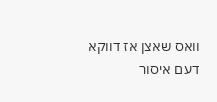וואס שאצן אז דווקא דעם איסור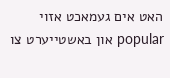האט אים געמאכט אזוי popular און באשטייערט צו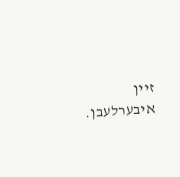זיין איבערלעבן.